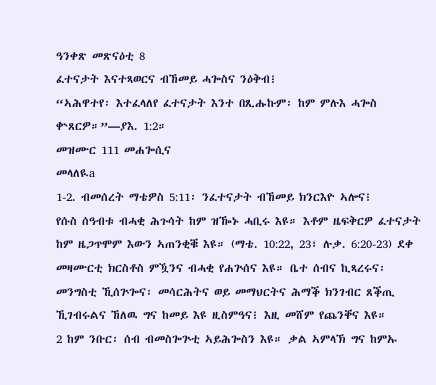ዓንቀጽ መጽናዕቲ 8
ፈተናታት እናተጻወርና ብኸመይ ሓጐስና ንዕቅብ፧
“ኣሕዋተየ፡ እተፈላለየ ፈተናታት እንተ በጺሑኩም፡ ከም ምሉእ ሓጐስ ቍጸርዎ።”—ያእ. 1:2።
መዝሙር 111 መሐጐሲና
መላለዪa
1-2. ብመሰረት ማቴዎስ 5:11፡ ንፈተናታት ብኸመይ ክንርእዮ ኣሎና፧
የሱስ ሰዓብቱ ብሓቂ ሕጉሳት ከም ዝዀኑ ሓቢሩ እዩ። እቶም ዜፍቅርዎ ፈተናታት ከም ዜጋጥሞም እውን ኣጠንቂቑ እዩ። (ማቴ. 10:22, 23፣ ሉቃ. 6:20-23) ደቀ መዛሙርቲ ክርስቶስ ምዃንና ብሓቂ የሐጕሰና እዩ። ቤተ ሰብና ኪጻረሩና፡ መንግስቲ ኺሰጕጐና፡ መሳርሕትና ወይ መማህርትና ሕማቕ ክንገብር ጸቕጢ ኺገብሩልና ኸለዉ ግና ከመይ እዩ ዚስምዓና፧ እዚ መሸም የጨንቐና እዩ።
2 ከም ንቡር፡ ሰብ ብመስጐጕቲ ኣይሕጐስን እዩ። ቃል ኣምላኽ ግና ከምኡ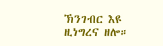ኽንገብር እዩ ዚነግረና ዘሎ።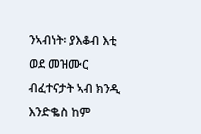ንኣብነት፡ ያእቆብ እቲ ወደ መዝሙር ብፈተናታት ኣብ ክንዲ እንድቈስ ከም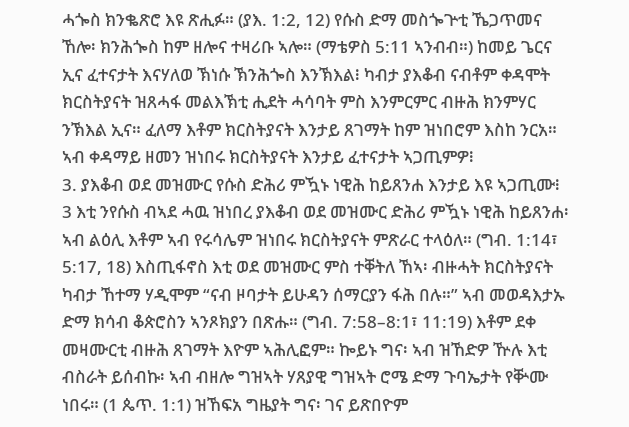ሓጐስ ክንቈጽሮ እዩ ጽሒፉ። (ያእ. 1:2, 12) የሱስ ድማ መስጐጕቲ ኼጋጥመና ኸሎ፡ ክንሕጐስ ከም ዘሎና ተዛሪቡ ኣሎ። (ማቴዎስ 5:11 ኣንብብ።) ከመይ ጌርና ኢና ፈተናታት እናሃለወ ኽነሱ ኽንሕጐስ እንኽእል፧ ካብታ ያእቆብ ናብቶም ቀዳሞት ክርስትያናት ዝጸሓፋ መልእኽቲ ሒደት ሓሳባት ምስ እንምርምር ብዙሕ ክንምሃር ንኽእል ኢና። ፈለማ እቶም ክርስትያናት እንታይ ጸገማት ከም ዝነበሮም እስከ ንርአ።
ኣብ ቀዳማይ ዘመን ዝነበሩ ክርስትያናት እንታይ ፈተናታት ኣጋጢምዎ፧
3. ያእቆብ ወደ መዝሙር የሱስ ድሕሪ ምዃኑ ነዊሕ ከይጸንሐ እንታይ እዩ ኣጋጢሙ፧
3 እቲ ንየሱስ ብኣደ ሓዉ ዝነበረ ያእቆብ ወደ መዝሙር ድሕሪ ምዃኑ ነዊሕ ከይጸንሐ፡ ኣብ ልዕሊ እቶም ኣብ የሩሳሌም ዝነበሩ ክርስትያናት ምጽራር ተላዕለ። (ግብ. 1:14፣ 5:17, 18) እስጢፋኖስ እቲ ወደ መዝሙር ምስ ተቐትለ ኸኣ፡ ብዙሓት ክርስትያናት ካብታ ኸተማ ሃዲሞም “ናብ ዞባታት ይሁዳን ሰማርያን ፋሕ በሉ።” ኣብ መወዳእታኡ ድማ ክሳብ ቆጵሮስን ኣንጾክያን በጽሑ። (ግብ. 7:58–8:1፣ 11:19) እቶም ደቀ መዛሙርቲ ብዙሕ ጸገማት እዮም ኣሕሊፎም። ኰይኑ ግና፡ ኣብ ዝኸድዎ ዅሉ እቲ ብስራት ይሰብኩ፡ ኣብ ብዘሎ ግዝኣት ሃጸያዊ ግዝኣት ሮሜ ድማ ጉባኤታት የቝሙ ነበሩ። (1 ጴጥ. 1:1) ዝኸፍአ ግዜያት ግና፡ ገና ይጽበዮም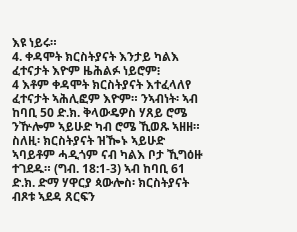እዩ ነይሩ።
4. ቀዳሞት ክርስትያናት እንታይ ካልእ ፈተናታት እዮም ዜሕልፉ ነይሮም፧
4 እቶም ቀዳሞት ክርስትያናት እተፈላለየ ፈተናታት ኣሕሊፎም እዮም። ንኣብነት፡ ኣብ ከባቢ 50 ድ.ክ. ቅላውዴዎስ ሃጸይ ሮሜ ንዅሎም ኣይሁድ ካብ ሮሜ ኺወጹ ኣዘዘ። ስለዚ፡ ክርስትያናት ዝዀኑ ኣይሁድ ኣባይቶም ሓዲጎም ናብ ካልእ ቦታ ኺግዕዙ ተገደዱ። (ግብ. 18:1-3) ኣብ ከባቢ 61 ድ.ክ. ድማ ሃዋርያ ጳውሎስ፡ ክርስትያናት ብጾቱ ኣደዳ ጸርፍን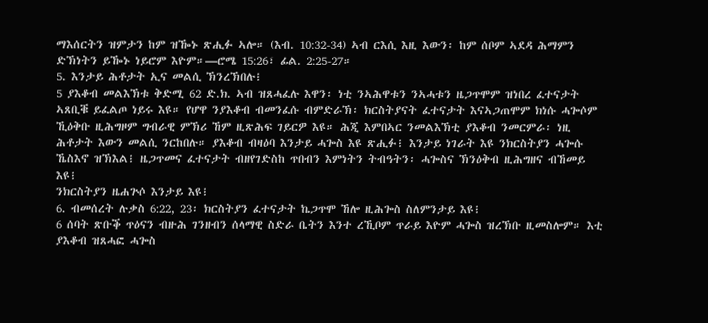ማእሰርትን ዝምታን ከም ዝዀኑ ጽሒፉ ኣሎ። (እብ. 10:32-34) ኣብ ርእሲ እዚ እውን፡ ከም ሰቦም ኣደዳ ሕማምን ድኽነትን ይዀኑ ነይሮም እዮም።—ሮሜ 15:26፣ ፊል. 2:25-27።
5. እንታይ ሕቶታት ኢና መልሲ ኽንረኽበሉ፧
5 ያእቆብ መልእኽቱ ቅድሚ 62 ድ.ክ. ኣብ ዝጸሓፈሉ እዋን፡ ነቲ ንኣሕዋቱን ንኣሓቱን ዜጋጥሞም ዝነበረ ፈተናታት ኣጸቢቑ ይፈልጦ ነይሩ እዩ። የሆዋ ንያእቆብ ብመንፈሱ ብምድራኽ፡ ክርስትያናት ፈተናታት እናኣጋጠሞም ክነሱ ሓጐሶም ኺዕቅቡ ዚሕግዞም ግብራዊ ምኽሪ ኸም ዚጽሕፍ ገይርዎ እዩ። ሕጂ እምበኣር ንመልእኽቲ ያእቆብ ንመርምራ፡ ነዚ ሕቶታት እውን መልሲ ንርከበሉ። ያእቆብ ብዛዕባ እንታይ ሓጐስ እዩ ጽሒፉ፧ እንታይ ነገራት እዩ ንክርስትያን ሓጐሱ ኼስእኖ ዝኽእል፧ ዜጋጥመና ፈተናታት ብዘየገድስከ ጥበብን እምነትን ትብዓትን፡ ሓጐስና ኽንዕቅብ ዚሕግዘና ብኸመይ እዩ፧
ንክርስትያን ዜሐጕሶ እንታይ እዩ፧
6. ብመሰረት ሉቃስ 6:22, 23፡ ክርስትያን ፈተናታት ኬጋጥሞ ኸሎ ዚሕጐስ ስለምንታይ እዩ፧
6 ሰባት ጽቡቕ ጥዕናን ብዙሕ ገንዘብን ሰላማዊ ስድራ ቤትን እንተ ረኺቦም ጥራይ እዮም ሓጐስ ዝረኽቡ ዚመስሎም። እቲ ያእቆብ ዝጸሓፎ ሓጐስ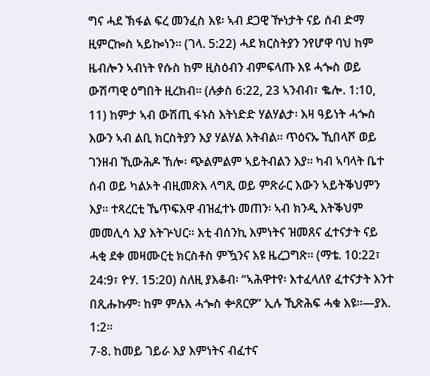ግና ሓደ ኽፋል ፍረ መንፈስ እዩ፡ ኣብ ደጋዊ ዅነታት ናይ ሰብ ድማ ዚምርኰስ ኣይኰነን። (ገላ. 5:22) ሓደ ክርስትያን ንየሆዋ ባህ ከም ዜብሎን ኣብነት የሱስ ከም ዚስዕብን ብምፍላጡ እዩ ሓጐስ ወይ ውሽጣዊ ዕግበት ዚረክብ። (ሉቃስ 6:22, 23 ኣንብብ፣ ቈሎ. 1:10, 11) ከምታ ኣብ ውሽጢ ፋኑስ እትነድድ ሃልሃልታ፡ እዛ ዓይነት ሓጐስ እውን ኣብ ልቢ ክርስትያን እያ ሃልሃል እትብል። ጥዕናኡ ኺበላሾ ወይ ገንዘብ ኺውሕዶ ኸሎ፡ ጭልምልም ኣይትብልን እያ። ካብ ኣባላት ቤተ ሰብ ወይ ካልኦት ብዚመጽእ ላግጺ ወይ ምጽራር እውን ኣይትቕህምን እያ። ተጻረርቲ ኼጥፍእዋ ብዝፈተኑ መጠን፡ ኣብ ክንዲ እትቕህም መመሊሳ እያ እትጕህር። እቲ ብሰንኪ እምነትና ዝመጸና ፈተናታት ናይ ሓቂ ደቀ መዛሙርቲ ክርስቶስ ምዃንና እዩ ዜረጋግጽ። (ማቴ. 10:22፣ 24:9፣ ዮሃ. 15:20) ስለዚ ያእቆብ፡ “ኣሕዋተየ፡ እተፈላለየ ፈተናታት እንተ በጺሑኩም፡ ከም ምሉእ ሓጐስ ቍጸርዎ” ኢሉ ኺጽሕፍ ሓቁ እዩ።—ያእ. 1:2።
7-8. ከመይ ገይራ እያ እምነትና ብፈተና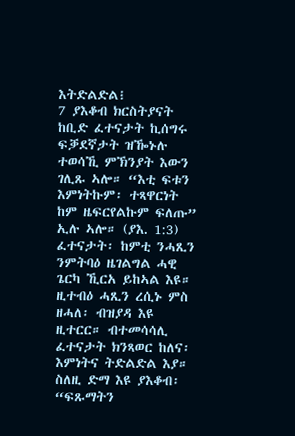እትድልድል፧
7 ያእቆብ ክርስትያናት ከቢድ ፈተናታት ኪሰግሩ ፍቓደኛታት ዝዀኑሉ ተወሳኺ ምኽንያት እውን ገሊጹ ኣሎ። “እቲ ፍቱን እምነትኩም፡ ተጻዋርነት ከም ዜፍርየልኩም ፍለጡ” ኢሉ ኣሎ። (ያእ. 1:3) ፈተናታት፡ ከምቲ ንሓጺን ንምትባዕ ዜገልግል ሓዊ ጌርካ ኺርአ ይከኣል እዩ። ዚተብዕ ሓጺን ረሲኑ ምስ ዘሓለ፡ ብዝያዳ እዩ ዚተርር። ብተመሳሳሊ ፈተናታት ክንጻወር ከለና፡ እምነትና ትድልድል እያ። ስለዚ ድማ እዩ ያእቆብ፡ “ፍጹማትን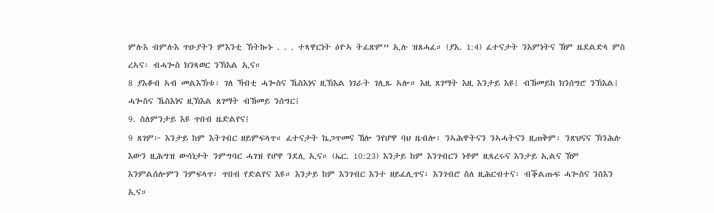ምሉእ ብምሉእ ጥዑያትን ምእንቲ ኽትኰኑ . . . ተጻዋርነት ዕዮኣ ትፈጽም” ኢሉ ዝጸሓፈ። (ያእ. 1:4) ፈተናታት ንእምነትና ኸም ዜደልድላ ምስ ረኣና፡ ብሓጐስ ክንጻወር ንኽእል ኢና።
8 ያእቆብ ኣብ መልእኽቱ፡ ገለ ኻብቲ ሓጐስና ኼስእነና ዚኽእል ነገራት ገሊጹ ኣሎ። እዚ ጸገማት እዚ እንታይ እዩ፧ ብኸመይከ ክንሰግሮ ንኽእል፧
ሓጐስና ኼስእነና ዚኽእል ጸገማት ብኸመይ ንሰግር፧
9. ስለምንታይ እዩ ጥበብ ዜድልየና፧
9 ጸገም፦ እንታይ ከም እትገብር ዘይምፍላጥ። ፈተናታት ኬጋጥመና ኸሎ ንየሆዋ ባህ ዜብሎ፡ ንኣሕዋትናን ንኣሓትናን ዚጠቅም፡ ንጽህናና ኽንሕሉ እውን ዚሕግዝ ውሳነታት ንምግባር ሓገዝ የሆዋ ንደሊ ኢና። (ኤር. 10:23) እንታይ ከም እንገብርን ነቶም ዚጻረሩና እንታይ ኢልና ኸም እንምልሰሎምን ንምፍላጥ፡ ጥበብ የድልየና እዩ። እንታይ ከም እንገብር እንተ ዘይፈሊጥና፡ እንገብሮ ስለ ዚሕርብተና፡ ብቕልጡፍ ሓጐስና ንስእን ኢና።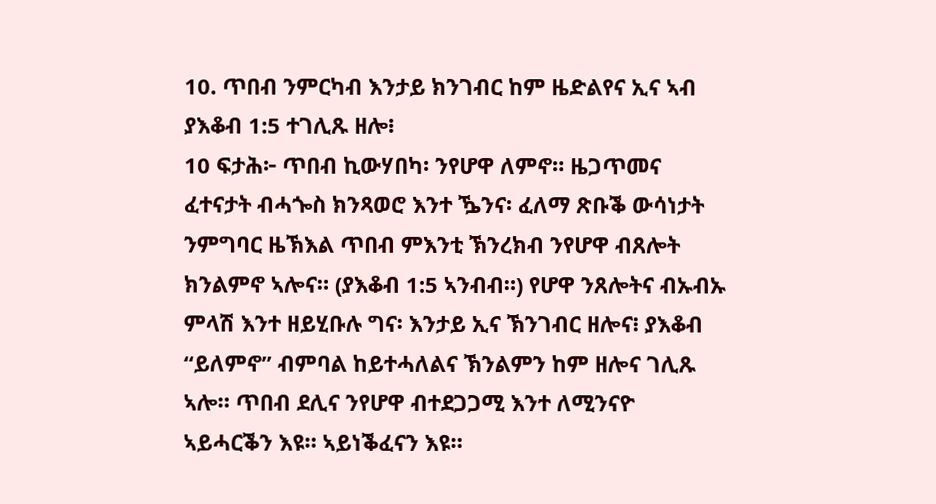10. ጥበብ ንምርካብ እንታይ ክንገብር ከም ዜድልየና ኢና ኣብ ያእቆብ 1:5 ተገሊጹ ዘሎ፧
10 ፍታሕ፦ ጥበብ ኪውሃበካ፡ ንየሆዋ ለምኖ። ዜጋጥመና ፈተናታት ብሓጐስ ክንጻወሮ እንተ ዄንና፡ ፈለማ ጽቡቕ ውሳነታት ንምግባር ዜኽእል ጥበብ ምእንቲ ኽንረክብ ንየሆዋ ብጸሎት ክንልምኖ ኣሎና። (ያእቆብ 1:5 ኣንብብ።) የሆዋ ንጸሎትና ብኡብኡ ምላሽ እንተ ዘይሂቡሉ ግና፡ እንታይ ኢና ኽንገብር ዘሎና፧ ያእቆብ “ይለምኖ” ብምባል ከይተሓለልና ኽንልምን ከም ዘሎና ገሊጹ ኣሎ። ጥበብ ደሊና ንየሆዋ ብተደጋጋሚ እንተ ለሚንናዮ ኣይሓርቕን እዩ። ኣይነቕፈናን እዩ።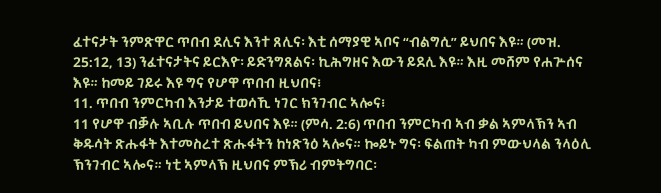ፈተናታት ንምጽዋር ጥበብ ደሊና እንተ ጸሊና፡ እቲ ሰማያዊ ኣቦና “ብልግሲ” ይህበና እዩ። (መዝ. 25:12, 13) ንፈተናታትና ይርእዮ፡ ይድንግጸልና፡ ኪሕግዘና እውን ይደሊ እዩ። እዚ መሸም የሐጕሰና እዩ። ከመይ ገይሩ እዩ ግና የሆዋ ጥበብ ዚህበና፧
11. ጥበብ ንምርካብ እንታይ ተወሳኺ ነገር ክንገብር ኣሎና፧
11 የሆዋ ብቓሉ ኣቢሉ ጥበብ ይህበና እዩ። (ምሳ. 2:6) ጥበብ ንምርካብ ኣብ ቃል ኣምላኽን ኣብ ቅዱሳት ጽሑፋት እተመስረተ ጽሑፋትን ከነጽንዕ ኣሎና። ኰይኑ ግና፡ ፍልጠት ካብ ምውህላል ንላዕሊ ኽንገብር ኣሎና። ነቲ ኣምላኽ ዚህበና ምኽሪ ብምትግባር፡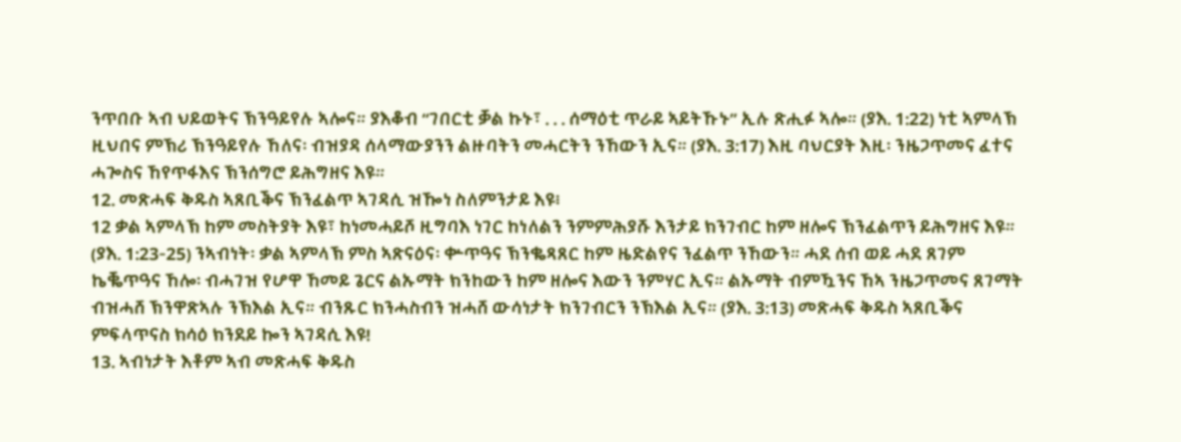ንጥበቡ ኣብ ህይወትና ኽንዓይየሉ ኣሎና። ያእቆብ “ገበርቲ ቓል ኩኑ፣ . . . ሰማዕቲ ጥራይ ኣይትኹኑ” ኢሉ ጽሒፉ ኣሎ። (ያእ. 1:22) ነቲ ኣምላኽ ዚህበና ምኽሪ ኽንዓይየሉ ኸለና፡ ብዝያዳ ሰላማውያንን ልዙባትን መሓርትን ንኸውን ኢና። (ያእ. 3:17) እዚ ባህርያት እዚ፡ ንዜጋጥመና ፈተና ሓጐስና ኸየጥፋእና ኽንሰግሮ ይሕግዘና እዩ።
12. መጽሓፍ ቅዱስ ኣጸቢቕና ኽንፈልጥ ኣገዳሲ ዝዀነ ስለምንታይ እዩ፧
12 ቃል ኣምላኽ ከም መስትያት እዩ፣ ከነመሓይሾ ዚግባእ ነገር ከነለልን ንምምሕያሹ እንታይ ክንገብር ከም ዘሎና ኽንፈልጥን ይሕግዘና እዩ። (ያእ. 1:23-25) ንኣብነት፡ ቃል ኣምላኽ ምስ ኣጽናዕና፡ ቍጥዓና ኽንቈጻጸር ከም ዜድልየና ንፈልጥ ንኸውን። ሓደ ሰብ ወይ ሓደ ጸገም ኬቘጥዓና ኸሎ፡ ብሓገዝ የሆዋ ኸመይ ጌርና ልኡማት ክንከውን ከም ዘሎና እውን ንምሃር ኢና። ልኡማት ብምዃንና ኸኣ ንዜጋጥመና ጸገማት ብዝሓሸ ኽንዋጽኣሉ ንኽእል ኢና። ብንጹር ክንሓስብን ዝሓሸ ውሳነታት ክንገብርን ንኽእል ኢና። (ያእ. 3:13) መጽሓፍ ቅዱስ ኣጸቢቕና ምፍላጥናስ ክሳዕ ክንደይ ኰን ኣገዳሲ እዩ!
13. ኣብነታት እቶም ኣብ መጽሓፍ ቅዱስ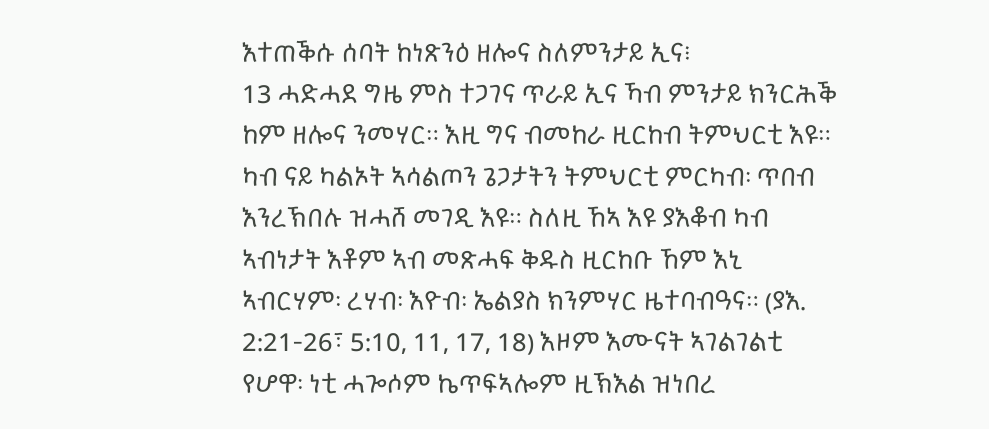እተጠቕሱ ሰባት ከነጽንዕ ዘሎና ስለምንታይ ኢና፧
13 ሓድሓደ ግዜ ምስ ተጋገና ጥራይ ኢና ኻብ ምንታይ ክንርሕቕ ከም ዘሎና ንመሃር። እዚ ግና ብመከራ ዚርከብ ትምህርቲ እዩ። ካብ ናይ ካልኦት ኣሳልጦን ጌጋታትን ትምህርቲ ምርካብ፡ ጥበብ እንረኽበሉ ዝሓሸ መገዲ እዩ። ስለዚ ኸኣ እዩ ያእቆብ ካብ ኣብነታት እቶም ኣብ መጽሓፍ ቅዱስ ዚርከቡ ኸም እኒ ኣብርሃም፡ ረሃብ፡ እዮብ፡ ኤልያስ ክንምሃር ዜተባብዓና። (ያእ. 2:21-26፣ 5:10, 11, 17, 18) እዞም እሙናት ኣገልገልቲ የሆዋ፡ ነቲ ሓጐሶም ኬጥፍኣሎም ዚኽእል ዝነበረ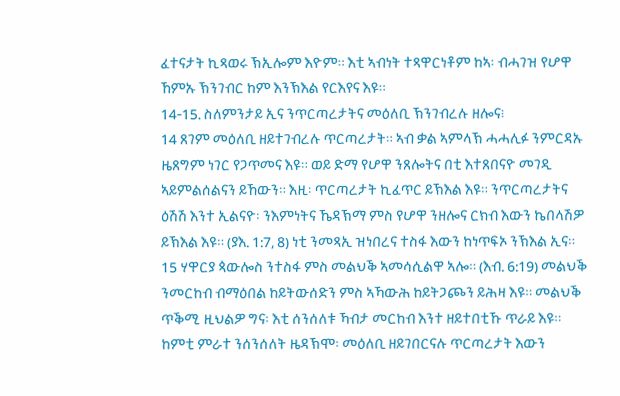ፈተናታት ኪጻወሩ ኽኢሎም እዮም። እቲ ኣብነት ተጻዋርነቶም ከኣ፡ ብሓገዝ የሆዋ ኸምኡ ኽንገብር ከም እንኽእል የርእየና እዩ።
14-15. ስለምንታይ ኢና ንጥርጣረታትና መዕለቢ ኽንገብረሉ ዘሎና፧
14 ጸገም መዕለቢ ዘይተገብረሉ ጥርጣረታት። ኣብ ቃል ኣምላኽ ሓሓሊፉ ንምርዳኡ ዜጸግም ነገር የጋጥመና እዩ። ወይ ድማ የሆዋ ንጸሎትና በቲ እተጸበናዮ መገዲ ኣይምልሰልናን ይኸውን። እዚ፡ ጥርጣረታት ኪፈጥር ይኽእል እዩ። ንጥርጣረታትና ዕሽሽ እንተ ኢልናዮ፡ ንእምነትና ኼዳኽማ ምስ የሆዋ ንዘሎና ርክብ እውን ኬበላሽዎ ይኽእል እዩ። (ያእ. 1:7, 8) ነቲ ንመጻኢ ዝነበረና ተስፋ እውን ከነጥፍኦ ንኽእል ኢና።
15 ሃዋርያ ጳውሎስ ንተስፋ ምስ መልህቕ ኣመሳሲልዋ ኣሎ። (እብ. 6:19) መልህቕ ንመርከብ ብማዕበል ከይትውሰድን ምስ ኣኻውሕ ከይትጋጮን ይሕዛ እዩ። መልህቕ ጥቕሚ ዚህልዎ ግና፡ እቲ ሰንሰለቱ ኻብታ መርከብ እንተ ዘይተበቲኹ ጥራይ እዩ። ከምቲ ምራተ ንሰንሰለት ዜዳኽሞ፡ መዕለቢ ዘይገበርናሉ ጥርጣረታት እውን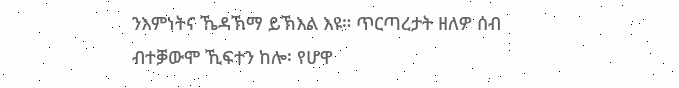ንእምነትና ኼዳኽማ ይኽእል እዩ። ጥርጣረታት ዘለዎ ሰብ ብተቓውሞ ኺፍተን ከሎ፡ የሆዋ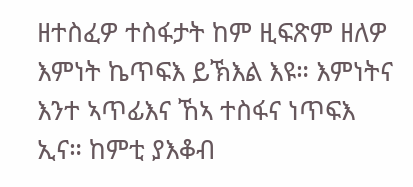ዘተስፈዎ ተስፋታት ከም ዚፍጽም ዘለዎ እምነት ኬጥፍእ ይኽእል እዩ። እምነትና እንተ ኣጥፊእና ኸኣ ተስፋና ነጥፍእ ኢና። ከምቲ ያእቆብ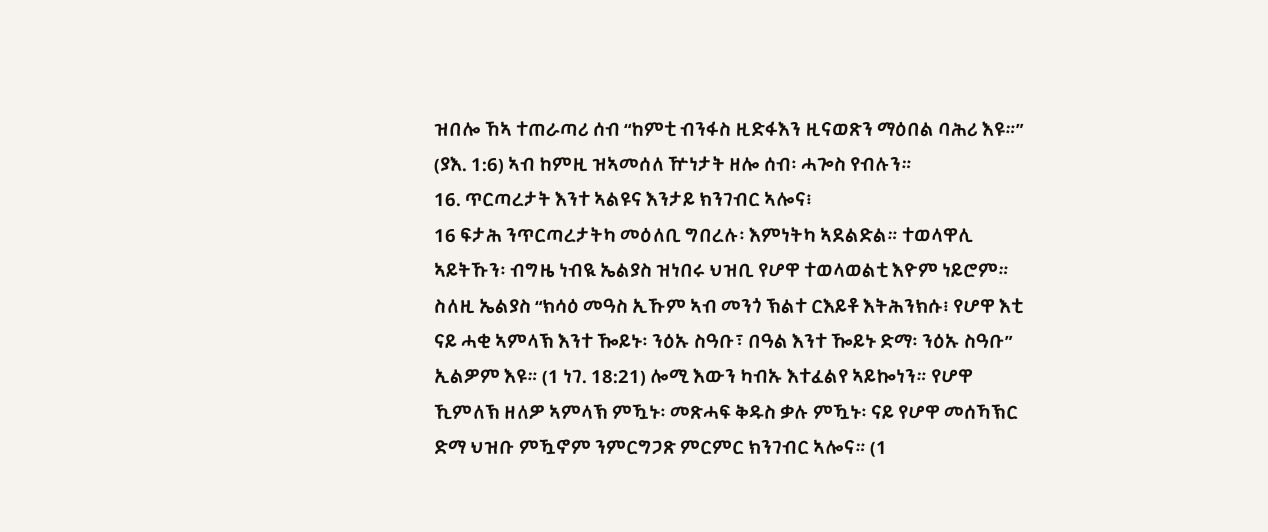ዝበሎ ኸኣ ተጠራጣሪ ሰብ “ከምቲ ብንፋስ ዚድፋእን ዚናወጽን ማዕበል ባሕሪ እዩ።” (ያእ. 1:6) ኣብ ከምዚ ዝኣመሰለ ዅነታት ዘሎ ሰብ፡ ሓጐስ የብሉን።
16. ጥርጣረታት እንተ ኣልዩና እንታይ ክንገብር ኣሎና፧
16 ፍታሕ ንጥርጣረታትካ መዕለቢ ግበረሉ፡ እምነትካ ኣደልድል። ተወላዋሊ ኣይትኹን፡ ብግዜ ነብዪ ኤልያስ ዝነበሩ ህዝቢ የሆዋ ተወላወልቲ እዮም ነይሮም። ስለዚ ኤልያስ “ክሳዕ መዓስ ኢኹም ኣብ መንጎ ኽልተ ርእይቶ እትሕንክሱ፧ የሆዋ እቲ ናይ ሓቂ ኣምላኽ እንተ ዀይኑ፡ ንዕኡ ስዓቡ፣ በዓል እንተ ዀይኑ ድማ፡ ንዕኡ ስዓቡ” ኢልዎም እዩ። (1 ነገ. 18:21) ሎሚ እውን ካብኡ እተፈልየ ኣይኰነን። የሆዋ ኺምለኽ ዘለዎ ኣምላኽ ምዃኑ፡ መጽሓፍ ቅዱስ ቃሉ ምዃኑ፡ ናይ የሆዋ መሰኻኽር ድማ ህዝቡ ምዃኖም ንምርግጋጽ ምርምር ክንገብር ኣሎና። (1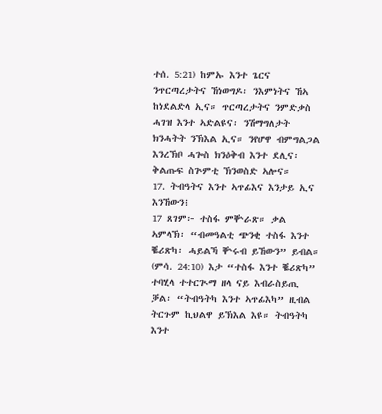ተሰ. 5:21) ከምኡ እንተ ጌርና ንጥርጣረታትና ኸነወግዶ፡ ንእምነትና ኸኣ ከነደልድላ ኢና። ጥርጣረታትና ንምድቃስ ሓገዝ እንተ ኣድልዩና፡ ንሽማግለታት ክንሓትት ንኽእል ኢና። ንየሆዋ ብምግልጋል እንረኽቦ ሓጐስ ክንዕቅብ እንተ ደሊና፡ ቅልጡፍ ስጕምቲ ኽንወስድ ኣሎና።
17. ትብዓትና እንተ ኣጥፊእና እንታይ ኢና እንኸውን፧
17 ጸገም፦ ተስፋ ምቝራጽ። ቃል ኣምላኽ፡ “ብመዓልቲ ጭንቂ ተስፋ እንተ ቘሪጽካ፡ ሓይልኻ ቝሩብ ይኸውን” ይብል። (ምሳ. 24:10) እታ “ተስፋ እንተ ቘሪጽካ” ተባሂላ ተተርጒማ ዘላ ናይ እብራስይጢ ቓል፡ “ትብዓትካ እንተ ኣጥፊእካ” ዚብል ትርጉም ኪህልዋ ይኽእል እዩ። ትብዓትካ እንተ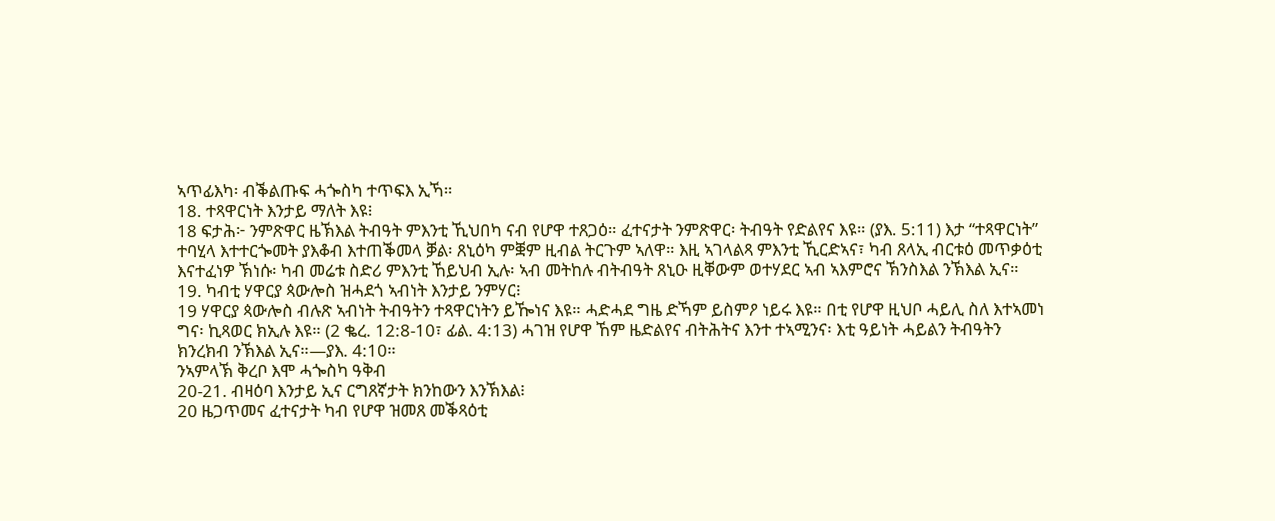ኣጥፊእካ፡ ብቕልጡፍ ሓጐስካ ተጥፍእ ኢኻ።
18. ተጻዋርነት እንታይ ማለት እዩ፧
18 ፍታሕ፦ ንምጽዋር ዜኽእል ትብዓት ምእንቲ ኺህበካ ናብ የሆዋ ተጸጋዕ። ፈተናታት ንምጽዋር፡ ትብዓት የድልየና እዩ። (ያእ. 5:11) እታ “ተጻዋርነት” ተባሂላ እተተርጐመት ያእቆብ እተጠቕመላ ቓል፡ ጸኒዕካ ምቛም ዚብል ትርጉም ኣለዋ። እዚ ኣገላልጻ ምእንቲ ኺርድኣና፣ ካብ ጸላኢ ብርቱዕ መጥቃዕቲ እናተፈነዎ ኽነሱ፡ ካብ መሬቱ ስድሪ ምእንቲ ኸይህብ ኢሉ፡ ኣብ መትከሉ ብትብዓት ጸኒዑ ዚቐውም ወተሃደር ኣብ ኣእምሮና ኽንስእል ንኽእል ኢና።
19. ካብቲ ሃዋርያ ጳውሎስ ዝሓደጎ ኣብነት እንታይ ንምሃር፧
19 ሃዋርያ ጳውሎስ ብሉጽ ኣብነት ትብዓትን ተጻዋርነትን ይዀነና እዩ። ሓድሓደ ግዜ ድኻም ይስምዖ ነይሩ እዩ። በቲ የሆዋ ዚህቦ ሓይሊ ስለ እተኣመነ ግና፡ ኪጻወር ክኢሉ እዩ። (2 ቈረ. 12:8-10፣ ፊል. 4:13) ሓገዝ የሆዋ ኸም ዜድልየና ብትሕትና እንተ ተኣሚንና፡ እቲ ዓይነት ሓይልን ትብዓትን ክንረክብ ንኽእል ኢና።—ያእ. 4:10።
ንኣምላኽ ቅረቦ እሞ ሓጐስካ ዓቅብ
20-21. ብዛዕባ እንታይ ኢና ርግጸኛታት ክንከውን እንኽእል፧
20 ዜጋጥመና ፈተናታት ካብ የሆዋ ዝመጸ መቕጻዕቲ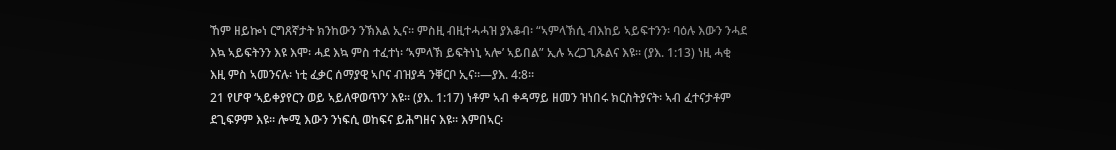ኸም ዘይኰነ ርግጸኛታት ክንከውን ንኽእል ኢና። ምስዚ ብዚተሓሓዝ ያእቆብ፡ “ኣምላኽሲ ብእከይ ኣይፍተንን፡ ባዕሉ እውን ንሓደ እኳ ኣይፍትንን እዩ እሞ፡ ሓደ እኳ ምስ ተፈተነ፡ ‘ኣምላኽ ይፍትነኒ ኣሎ’ ኣይበል” ኢሉ ኣረጋጊጹልና እዩ። (ያእ. 1:13) ነዚ ሓቂ እዚ ምስ ኣመንናሉ፡ ነቲ ፈቃር ሰማያዊ ኣቦና ብዝያዳ ንቐርቦ ኢና።—ያእ. 4:8።
21 የሆዋ ‘ኣይቀያየርን ወይ ኣይለዋወጥን’ እዩ። (ያእ. 1:17) ነቶም ኣብ ቀዳማይ ዘመን ዝነበሩ ክርስትያናት፡ ኣብ ፈተናታቶም ደጊፍዎም እዩ። ሎሚ እውን ንነፍሲ ወከፍና ይሕግዘና እዩ። እምበኣር፡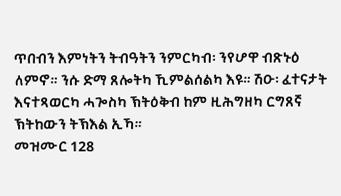ጥበብን እምነትን ትብዓትን ንምርካብ፡ ንየሆዋ ብጽኑዕ ለምኖ። ንሱ ድማ ጸሎትካ ኺምልሰልካ እዩ። ሽዑ፡ ፈተናታት እናተጻወርካ ሓጐስካ ኽትዕቅብ ከም ዚሕግዘካ ርግጸኛ ኽትከውን ትኽእል ኢኻ።
መዝሙር 128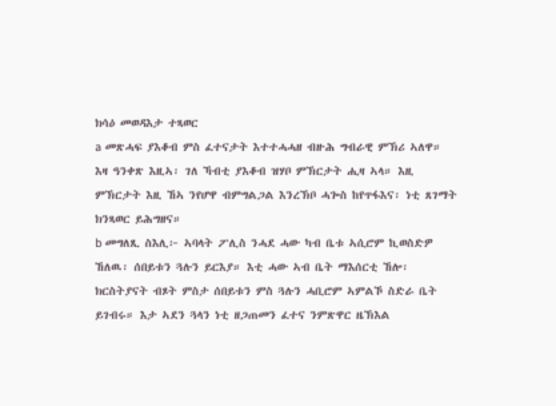ክሳዕ መወዳእታ ተጻወር
a መጽሓፍ ያእቆብ ምስ ፈተናታት እተተሓሓዘ ብዙሕ ግብራዊ ምኽሪ ኣለዋ። እዛ ዓንቀጽ እዚኣ፡ ገለ ኻብቲ ያእቆብ ዝሃቦ ምኽርታት ሒዛ ኣላ። እዚ ምኽርታት እዚ ኸኣ ንየሆዋ ብምግልጋል እንረኽቦ ሓጐስ ከየጥፋእና፡ ነቲ ጸገማት ክንጻወር ይሕግዘና።
b መግለጺ ስእሊ፦ ኣባላት ፖሊስ ንሓደ ሓው ካብ ቤቱ ኣሲሮም ኪወስድዎ ኸለዉ፡ ሰበይቱን ጓሉን ይርእያ። እቲ ሓው ኣብ ቤት ማእሰርቲ ኸሎ፡ ክርስትያናት ብጾት ምስታ ሰበይቱን ምስ ጓሉን ሓቢሮም ኣምልኾ ስድራ ቤት ይገብሩ። እታ ኣደን ጓላን ነቲ ዘጋጠመን ፈተና ንምጽዋር ዜኽእል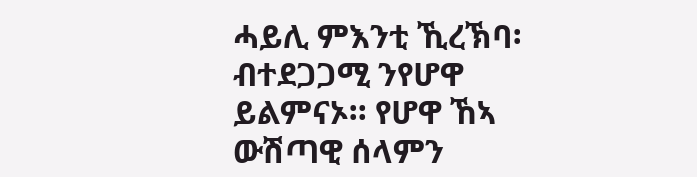ሓይሊ ምእንቲ ኺረኽባ፡ ብተደጋጋሚ ንየሆዋ ይልምናኦ። የሆዋ ኸኣ ውሽጣዊ ሰላምን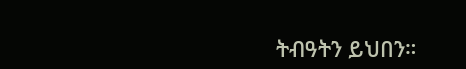ትብዓትን ይህበን።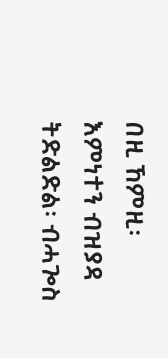በዚ ኸምዚ፡ እምነተን ብዝያዳ ትድልድል፡ ብሓጐስ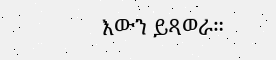እውን ይጻወራ።